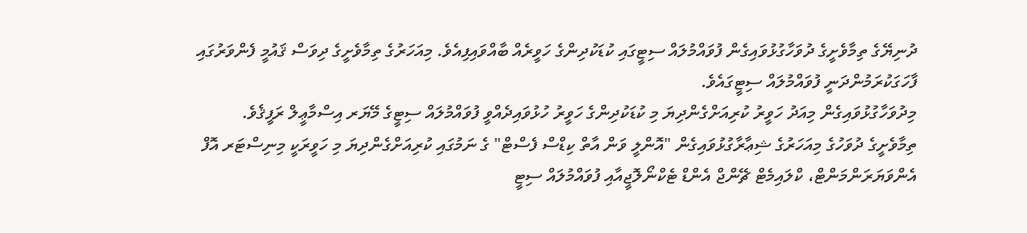ދުނިޔޭގެ ތިމާވެށީގެ ދުވަހާގުޅުވައިގެން ފުވައްމުލައް ސިޓީގައި ކުޑަކުދިންގެ ހަވީރެއް ބާއްވައިފިއެވެ. މިއަހަރުގެ ތިމާވެށީގެ ދިވަސް ޤައުމީ ފެންވަރުގައި ފާހަގަކުރަމުންދަނީ ފުވައްމުލައް ސިޓީގައެވެ.
މިދުވަހާގުޅުވައިގެން މިއަދު ހަވީރު ކުރިއަށްގެންދިޔަ މި ކުޑަކުދިންގެ ހަވީރު ހުޅުވައިދެއްވީ ފުވައްމުލައް ސިޓީގެ މޭޔަރ އިސްމާޢީލް ރަފީޤެވެ. ތިމާވެށީގެ ދުވަހުގެ މިއަހަރުގެ ޝިޢާރާގުޅުވައިގެން "އޮންލީ ވަން އާތް ކިޑްސް ފެސްޓް" ގެ ނަމުގައި ކުރިއަށްގެންދިޔަ މި ހަވީރަކީ މިނިސްޓަރ އޮފް އެންވަޔަރަންމަންޓް، ކްލައިމެޓް ޗޭންޖް އެންޑް ޓެކްނޯލޮޖީއާއި ފުވައްމުލައް ސިޓީ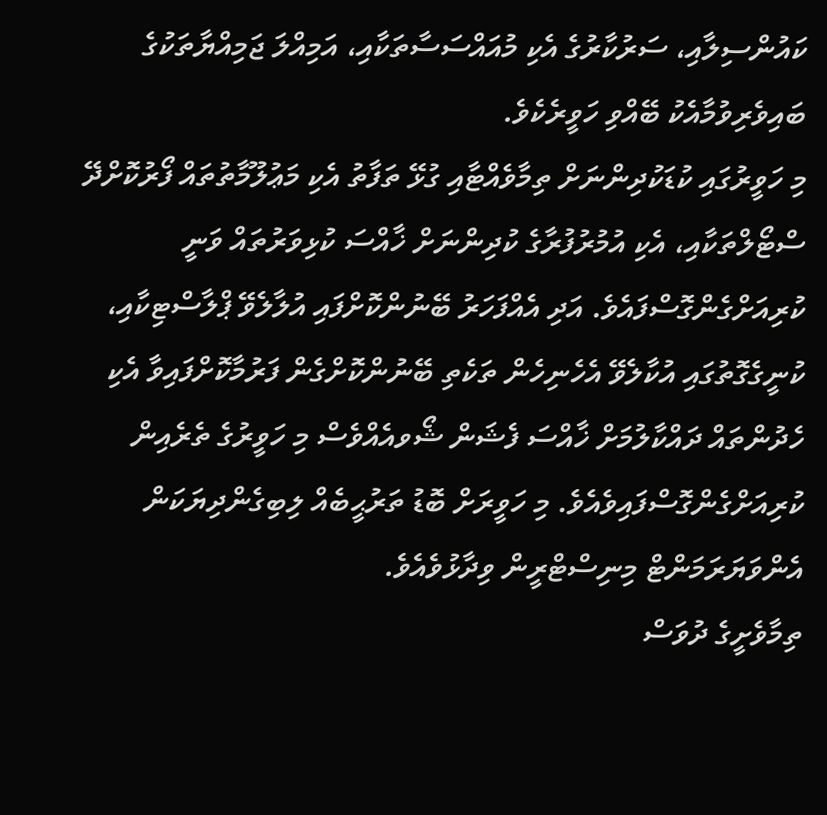ކައުންސިލާއި، ސަރުކާރުގެ އެކި މުއައްސަސާތަކާއި، އަމިއްލަ ޖަމިއްޔާތަކުގެ ބައިވެރިވުމާއެކު ބޭއްވި ހަވީރެކެވެ.
މި ހަވީރުގައި ކުޑަކުދިންނަށް ތިމާވެއްޓާއި ގުޅޭ ތަފާތު އެކި މަޢުލޫމާތުތައް ފޯރުކޮށްދޭ ސްޓޯލްތަކާއި، އެކި އުމުރުފުރާގެ ކުދިންނަށް ޚާއްސަ ކުޅިވަރުތައް ވަނީ ކުރިއަށްގެންގޮސްފައެވެ. އަދި އެއްފަހަރު ބޭނުންކޮށްފައި އުލާލެވޭ ޕްލާސްޓިކާއި، ކުނީގެގޮތުގައި އުކާލެވޭ އެހެނިހެން ތަކެތި ބޭނުންކޮށްގެން ފަރުމާކޮށްފައިވާ އެކި ހެދުންތައް ދައްކާލުމަށް ޚާއްސަ ފެޝަން ޝޯވއެއްވެސް މި ހަވީރުގެ ތެރެއިން ކުރިއަށްގެންގޮސްފައިވެއެވެ. މި ހަވީރަށް ބޮޑު ތަރުޙީބެއް ލިބިގެންދިޔަކަން އެންވަޔަރަމަންޓް މިނިސްޓްރީން ވިދާޅުވެއެވެ.
ތިމާވެށީގެ ދުވަސް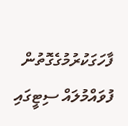ފާހަގަކުރުމުގެގޮތުން ފުވައްމުލައް ސިޓީގައި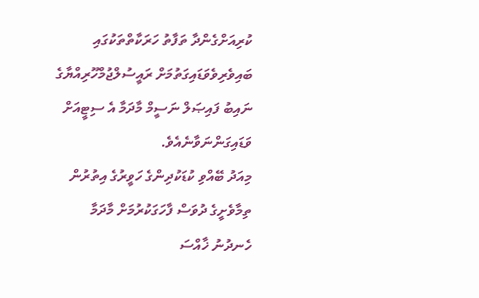ކުރިއަށްގެންދާ ތަފާތު ހަރަކާތްތަކުގައި ބައިވެރިވެވަޑައިގަތުމަށް ރައީސުލްޖުމްހޫރިއްޔާގެ ނައިބު ފައިޞަލް ނަސީމް މާދަމާ އެ ސިޓީއަށް ވަޑައިގަންނަވާނެއެވެ.
މިއަދު ބޭއްވި ކުޑަކުދިންގެ ހަވީރުގެ އިތުރުން ތިމާވެށީގެ ދުވަސް ފާހަގަކުރުމަށް މާދަމާ ހެނދުނު ޚާއްސަ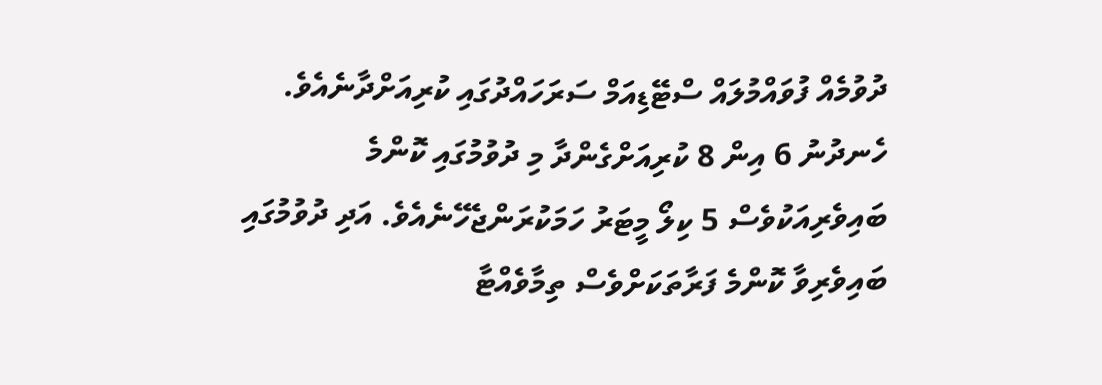ދުވުމެއް ފުވައްމުލައް ސްޓޭޑިއަމް ސަރަހައްދުގައި ކުރިއަށްދާނެއެވެ. ހެނދުނު 6 އިން 8 ކުރިއަށްގެންދާ މި ދުވުމުގައި ކޮންމެ ބައިވެރިއަކުވެސް 5 ކިލޯ މީޓަރު ހަމަކުރަންޖެހޭނެއެވެ. އަދި ދުވުމުގައި ބައިވެރިވާ ކޮންމެ ފަރާތަކަށްވެސް ތިމާވެއްޓާ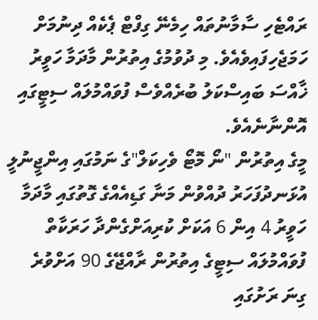ރައްޓެހި ސާމާނުތައް ހިމެނޭ ގިފްޓް ޕެކެއް ދިނުމަށް ހަމަޖެހިފައިވެއެވެ. މި ދުވުމުގެ އިތުރުން މާދަމާ ހަވީރު ޚާއްސަ ބައިސްކަލު ބުރެއްވެސް ފުވައްމުލައް ސިޓީގައި އޮންނާނެއެވެ.
މީގެ އިތުރުން "ނޯ މޮޓޯ ވެހިކަލް"ގެ ނަމުގައި އިންޖީނުލީ އުޅަނދުފަހަރު ދުއްވުން މަނާ ގަޑިއެއްގެ ގޮތުގައި މާދަމާ ހަވީރު 4 އިން 6 އަކަށް ކުރިއަށްގެންދާ ހަރަކާތް ފުވައްމުލައް ސިޓީގެ އިތުރުން ރާއްޖޭގެ 90 އަށްވުރެ ގިނަ ރަށުގައި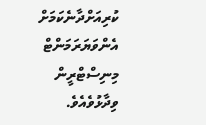ކުރިއަށްދާނެކަމަށް އެންވަޔަރަމަންޓް މިނިސްޓްރީން ވިދާޅުވެއެވެ.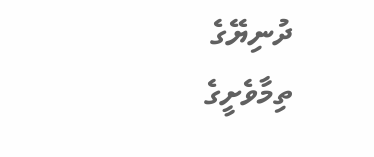ދުނިޔޭގެ ތިމާވެށީގެ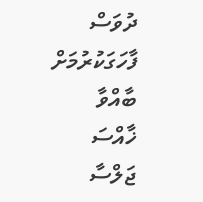ދުވަސް ފާހަގަކުރުމަށް ބާއްވާ ޚާއްސަ ޖަލްސާ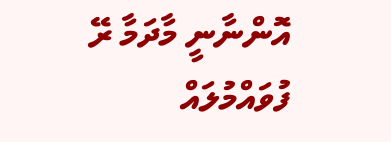އޮންނާނީ މާދަމާ ރޭ ފުވައްމުލައް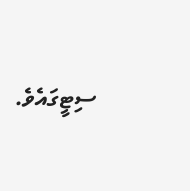ސިޓީގައެވެ.